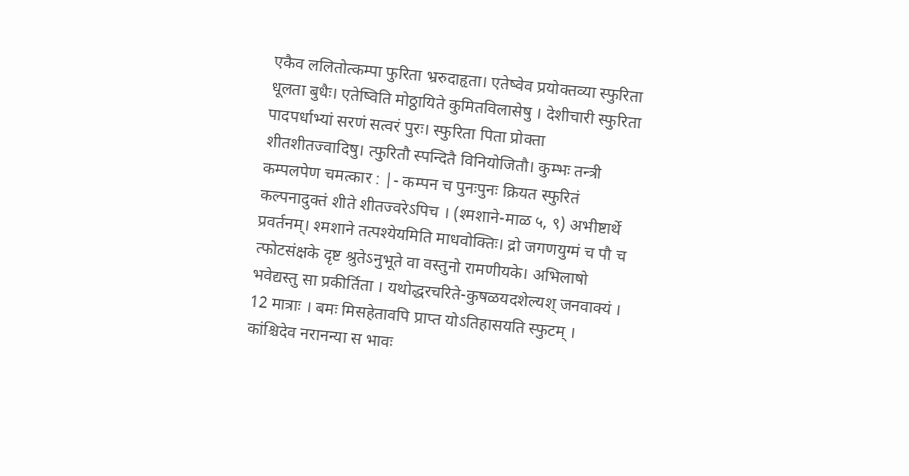एकैव ललितोत्कम्पा फुरिता भ्ररुदाहृता। एतेष्वेव प्रयोक्तव्या स्फुरिता धूलता बुधैः। एतेष्विति मोठ्ठायिते कुमितविलासेषु । देशीचारी स्फुरिता पादपर्धाभ्यां सरणं सत्वरं पुरः। स्फुरिता पिता प्रोक्ता शीतशीतज्वादिषु। त्फुरितौ स्पन्दितै विनियोजितौ। कुम्भः तन्त्री कम्पलपेण चमत्कार : |- कम्पन च पुनःपुनः क्रियत स्फुरितं कल्पनादुक्तं शीते शीतज्वरेऽपिच । (श्मशाने-माळ ५, ९) अभीष्टार्थे प्रवर्तनम्। श्मशाने तत्पश्येयमिति माधवोक्तिः। द्रो जगणयुग्मं च पौ च त्फोटसंक्षके दृष्ट श्रुतेऽनुभूते वा वस्तुनो रामणीयके। अभिलाषो भवेद्यस्तु सा प्रकीर्तिता । यथोद्धरचरिते-कुषळयदशेल्यश् जनवाक्यं । 12 मात्राः । बमः मिसहेतावपि प्राप्त योऽतिहासयति स्फुटम् । कांश्चिदेव नरानन्या स भावः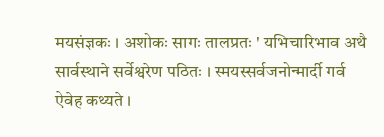मयसंज्ञकः । अशोकः सागः तालप्रतः ' यभिचारिभाव अथै सार्वस्थाने सर्वेश्वरेण पठितः । स्मयस्सर्वजनोन्मार्दी गर्व ऐवेह कथ्यते ।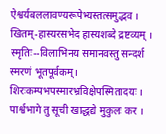ऐश्वर्यबललावण्यरूपेभ्यस्तत्समुद्भव । खितम्-हास्यरसभेद हास्यशब्दे द्रष्टव्यम् । स्मृतिः--विलाभिनय समानवस्तु सन्दर्श स्मरणं भूतपूर्वकम्। शिरःकम्पभपस्मारभ्रविक्षेपस्मितादयः । पार्श्वभागे तु सूची खाद्धद्ये मुकुलः कर ।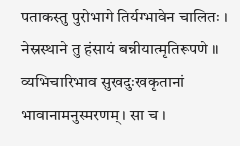पताकस्तु पुरोभागे तिर्यग्भावेन चालितः । नेस्रस्थाने तु हंसायं बन्नीयात्मृतिरूपणे ॥ व्यभिचारिभाव सुखदुःखकृतानां भावानामनुस्मरणम्। सा च ।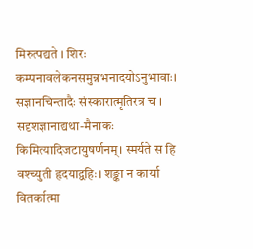मिरुत्पद्यते । शिरः कम्पनावलेकनसमुन्नभनादयोऽनुभावाः। सज्ञानचिन्तादैः संस्कारात्मृतिरत्र च । सदृशज्ञानाद्यथा-मैनाकः किमित्यादिजटायुषर्णनम्। स्मर्यते स हि वश्च्युती हृदयाद्वहिः। शङ्का न कार्या वितर्कात्मा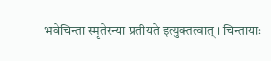भवेचिन्ता स्मृतेरन्या प्रतीयते इत्युक्तत्वात् । चिन्तायाः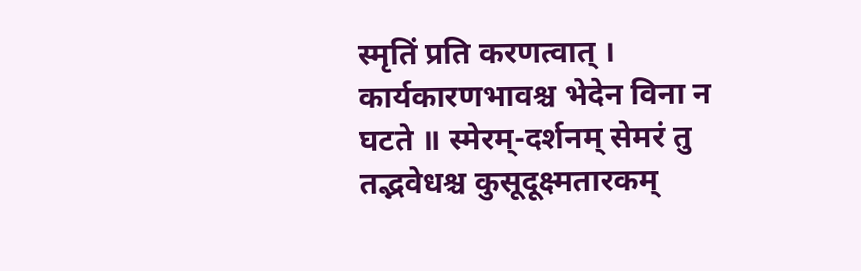स्मृतिं प्रति करणत्वात् । कार्यकारणभावश्च भेदेन विना न घटते ॥ स्मेरम्-दर्शनम् सेमरं तु तद्भवेधश्च कुसूदूक्ष्मतारकम्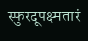स्फुरदूपक्ष्मतारं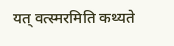यत् वत्स्मरमिति कथ्यते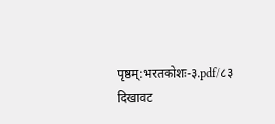पृष्ठम्:भरतकोशः-३.pdf/८३
दिखावट